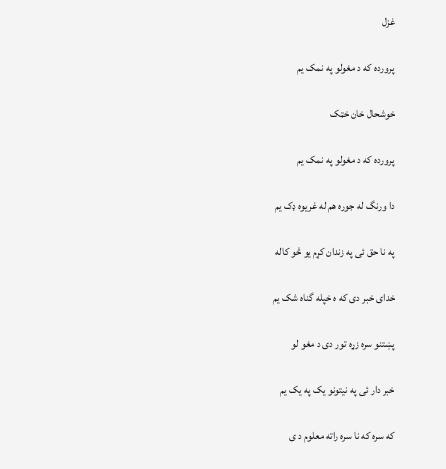غزل

پرورده که د مغولو په نمک یم

خوشحال خان خټک

پرورده که د مغولو په نمک یم

دا ورنگ له جوره هم له غریوه ډک یم

په نا حق ئی په زندان کړم یو څو کاله

خدای خبر دی که ه خپله گناه شک یم

پښتنو سره زړه تور دی د مغو لو

خبر دار ئی په نیتونو یک په یک یم

که سره که نا سره راته معلوم د ی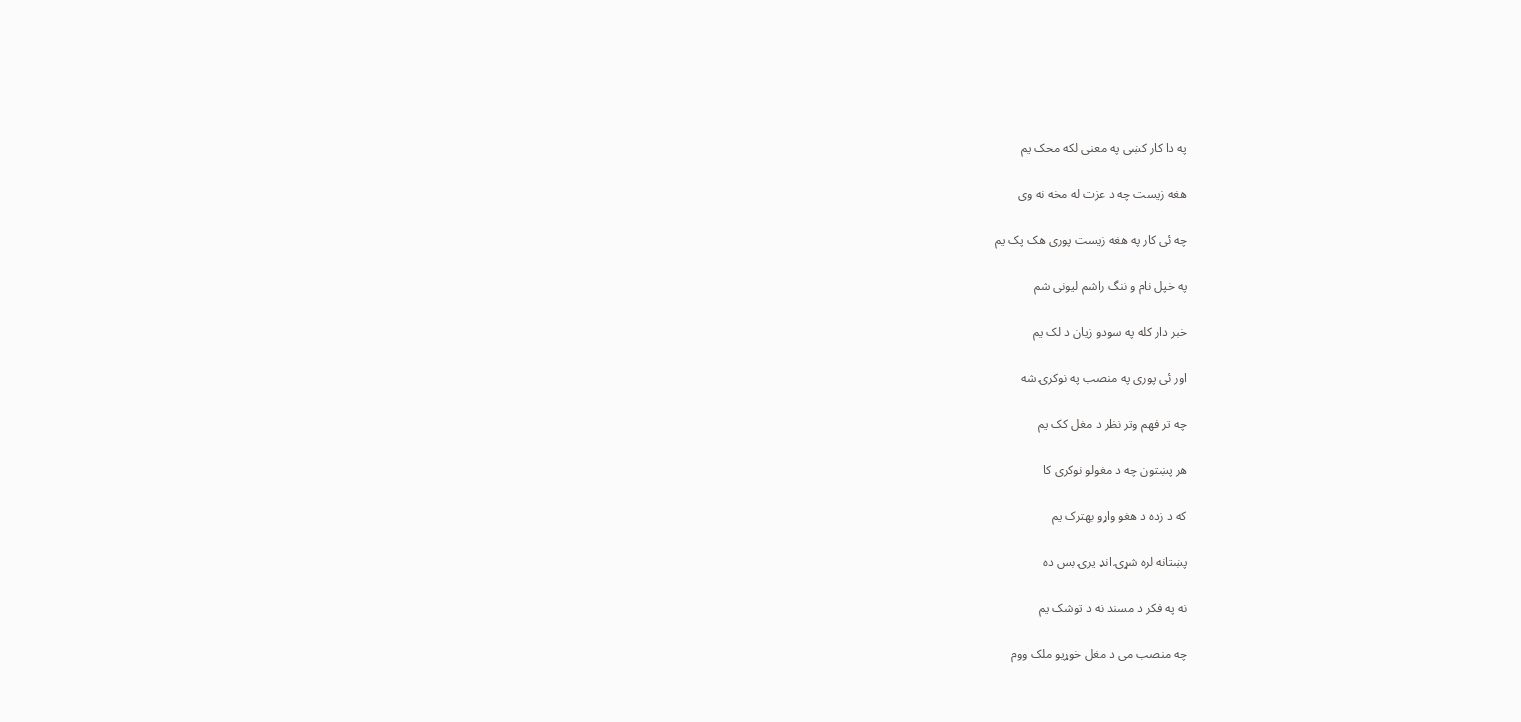په دا کار کښی په معنی لکه محک یم

هغه زیست چه د عزت له مخه نه وی

چه ئی کار په هغه زیست پوری هک پک یم

په خپل نام و ننگ راشم لیونی شم

خبر دار کله په سودو زیان د لک یم

اور ئی پوری په منصب په نوکرۍ شه

چه تر فهم وتر نظر د مغل کک یم

هر پښتون چه د مغولو نوکری کا

که د زده د هغو واړو بهترک یم

پښتانه لره شړۍ انډ یرۍ بس ده

نه په فکر د مسند نه د توشک یم

چه منصب می د مغل خوړیو ملک ووم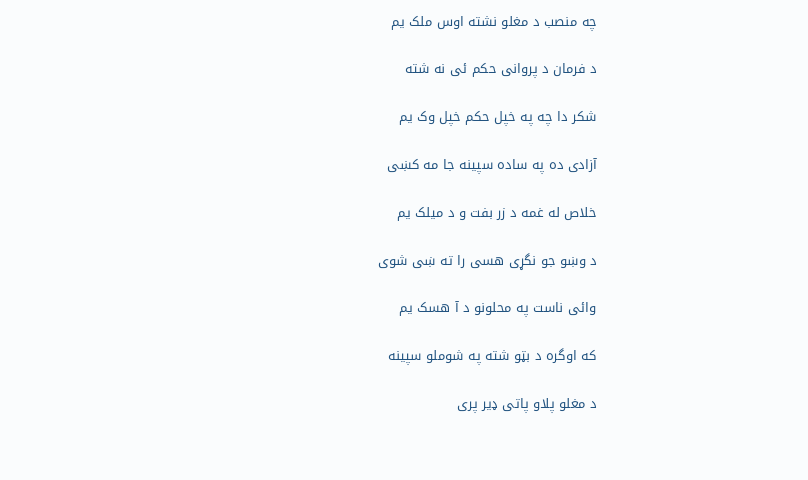چه منصب د مغلو نشته اوس ملک یم

د فرمان د پروانی حکم ئی نه شته

شکر دا چه په خپل حکم خپل وک یم

آزادی ده په ساده سپینه جا مه کښی

خلاص له غمه د زر بفت و د میلک یم

د وښو جو نگړی هسی را ته ښی شوی

وائی ناست په محلونو د آ هسک یم

که اوگره د بټو شته په شوملو سپینه

د مغلو پلاو پاتی ډیر پری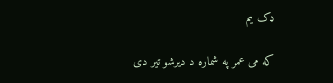ډک یم

که می عمر په شماره د دیرشو تیر دی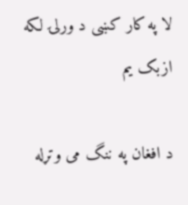لا په کار کښی د ورلۍ لکه ازبک یم

د افغان په ننگ می وتړله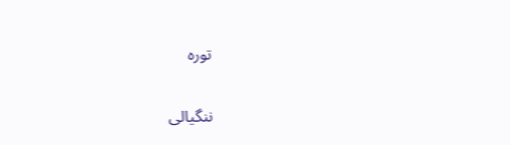توره

ننگیالی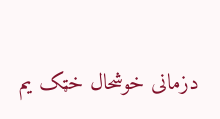دزمانی خوشحال خټک یم